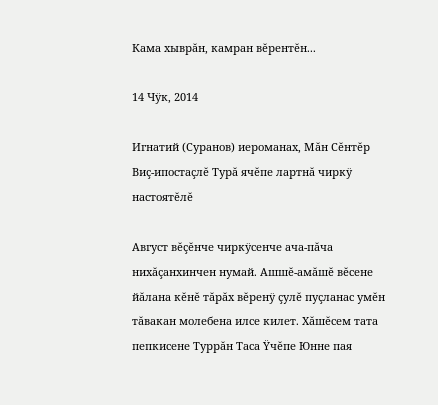Кама хыврăн, камран вĕрентĕн...

14 Чÿк, 2014

Игнатий (Суранов) иероманах, Мăн Сĕнтĕр Виç-ипостаçлĕ Турă ячĕпе лартнă чиркÿ настоятĕлĕ

Август вĕçĕнче чиркÿсенче ача-пăча нихăçанхинчен нумай. Ашшĕ-амăшĕ вĕсене йăлана кĕнĕ тăрăх вĕренÿ çулĕ пуçланас умĕн тăвакан молебена илсе килет. Хăшĕсем тата пепкисене Туррăн Таса Ÿчĕпе Юнне пая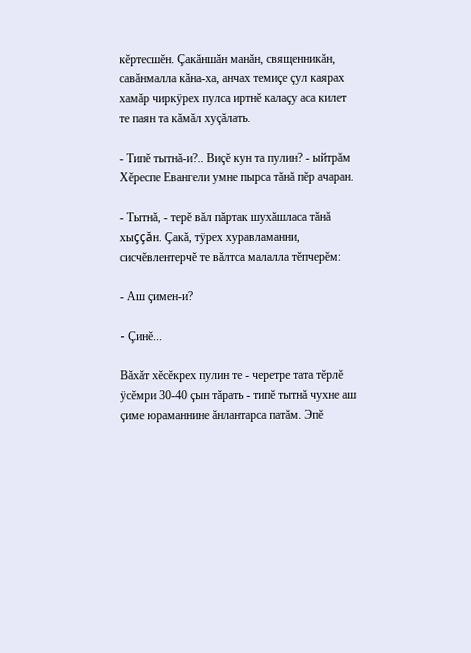кĕртесшĕн. Çакăншăн манăн, священникăн, савăнмалла кăна-ха, анчах темиçе çул каярах хамăр чиркÿрех пулса иртнĕ калаçу аса килет те паян та кăмăл хуçăлать.

- Типĕ тытнă-и?.. Виçĕ кун та пулин? - ыйтрăм Хĕреспе Евангели умне пырса тăнă пĕр ачаран.

- Тытнă, - терĕ вăл пăртак шухăшласа тăнă хыççăн. Çакă, тÿрех хуравламанни, сисчĕвлентерчĕ те вăлтса малалла тĕпчерĕм:

- Аш çимен-и?

- Çинĕ...

Вăхăт хĕсĕкрех пулин те - черетре тата тĕрлĕ ÿсĕмри 30-40 çын тăрать - типĕ тытнă чухне аш çиме юраманнине ăнлантарса патăм. Эпĕ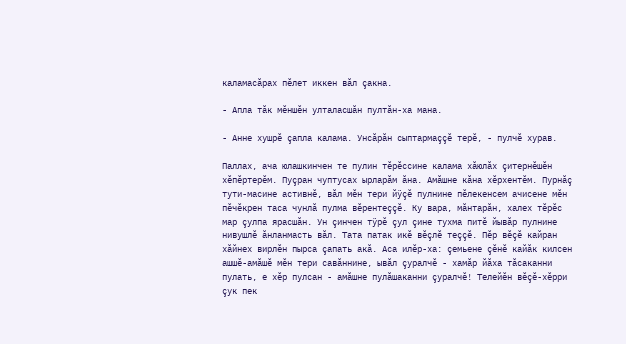каламасăрах пĕлет иккен вăл çакна.

- Апла тăк мĕншĕн улталасшăн пултăн-ха мана.

- Анне хушрĕ çапла калама. Унсăрăн сыптармаççĕ терĕ, - пулчĕ хурав.

Паллах, ача юлашкинчен те пулин тĕрĕссине калама хăюлăх çитернĕшĕн хĕпĕртерĕм. Пуçран чуптусах ырларăм ăна. Амăшне кăна хĕрхентĕм. Пурнăç тути-масине астивнĕ, вăл мĕн тери йÿçĕ пулнине пĕлекенсем ачисене мĕн пĕчĕкрен таса чунлă пулма вĕрентеççĕ. Ку вара, мăнтарăн, халех тĕрĕс мар çулпа ярасшăн. Ун çинчен тÿрĕ çул çине тухма питĕ йывăр пулнине нивушлĕ ăнланмасть вăл. Тата патак икĕ вĕçлĕ теççĕ. Пĕр вĕçĕ кайран хăйнех вирлĕн пырса çапать акă. Аса илĕр-ха: çемьене çĕнĕ кайăк килсен ашшĕ-амăшĕ мĕн тери савăннине, ывăл çуралчĕ - хамăр йăха тăсаканни пулать, е хĕр пулсан - амăшне пулăшаканни çуралчĕ! Телейĕн вĕçĕ-хĕрри çук пек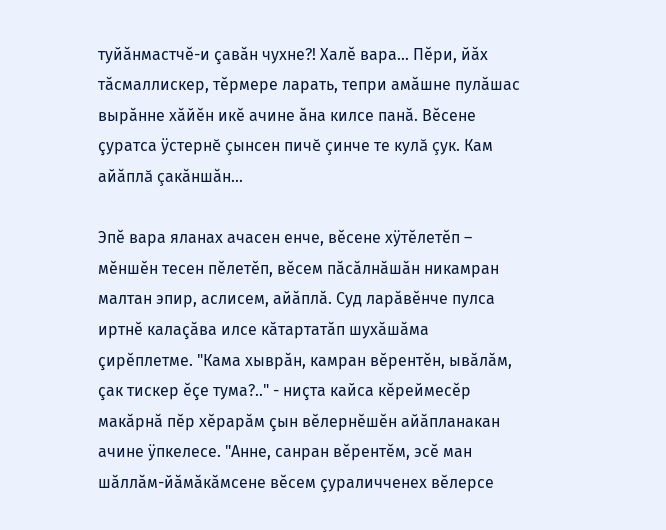туйăнмастчĕ-и çавăн чухне?! Халĕ вара… Пĕри, йăх тăсмаллискер, тĕрмере ларать, тепри амăшне пулăшас вырăнне хăйĕн икĕ ачине ăна килсе панă. Вĕсене çуратса ÿстернĕ çынсен пичĕ çинче те кулă çук. Кам айăплă çакăншăн...

Эпĕ вара яланах ачасен енче, вĕсене хÿтĕлетĕп – мĕншĕн тесен пĕлетĕп, вĕсем пăсăлнăшăн никамран малтан эпир, аслисем, айăплă. Суд ларăвĕнче пулса иртнĕ калаçăва илсе кăтартатăп шухăшăма çирĕплетме. "Кама хыврăн, камран вĕрентĕн, ывăлăм, çак тискер ĕçе тума?.." - ниçта кайса кĕреймесĕр макăрнă пĕр хĕрарăм çын вĕлернĕшĕн айăпланакан ачине ÿпкелесе. "Анне, санран вĕрентĕм, эсĕ ман шăллăм-йăмăкăмсене вĕсем çураличченех вĕлерсе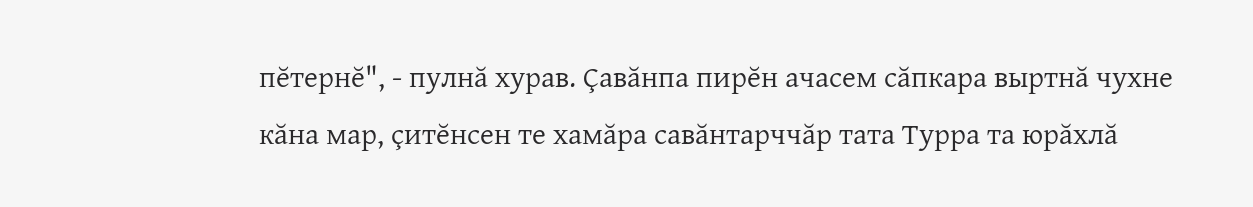пĕтернĕ", - пулнă хурав. Çавăнпа пирĕн ачасем сăпкара выртнă чухне кăна мар, çитĕнсен те хамăра савăнтарччăр тата Турра та юрăхлă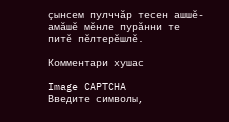çынсем пулччăр тесен ашшĕ-амăшĕ мĕнле пурăнни те питĕ пĕлтерĕшлĕ.

Комментари хушас

Image CAPTCHA
Введите символы,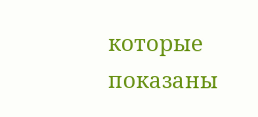которые показаны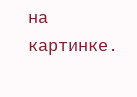на картинке.